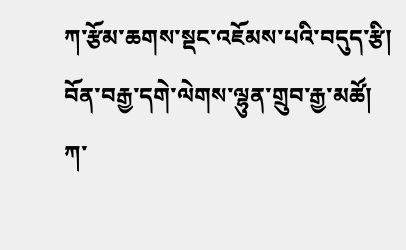ཀ་རྩོམ་ཆགས་སྡང་འཇོམས་པའི་བདུད་རྩི།
བོན་བརྒྱ་དགེ་ལེགས་ལྷུན་གྲུབ་རྒྱ་མཚོ།
ཀ་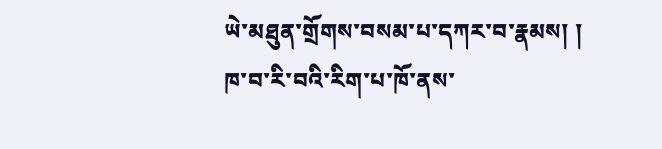ཡེ་མཐུན་གྲོགས་བསམ་པ་དཀར་བ་རྣམས། །
ཁ་བ་རི་བའི་རིག་པ་ཁོ་ནས་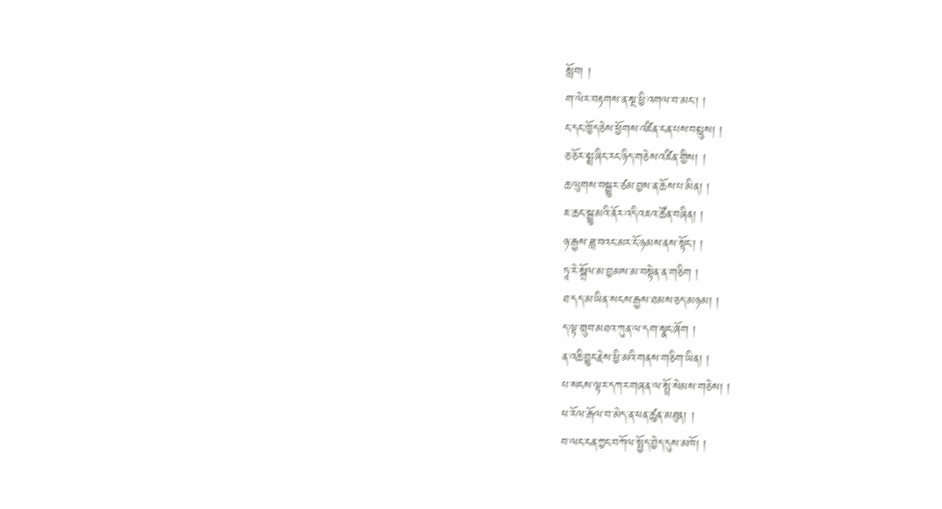སློབ། །
ག་ལེར་བརྟགས་ན་སྔ་ཕྱི་འགལ་བ་མང་། །
ང་དང་ཁྱོད་ཅེས་ཕྱོགས་འཛིན་ངན་པས་བསླུས། །
ཅ་ཅོར་སྨྲ་ཞིང་རང་ཉིད་གཅེས་འཛིན་གྱིས། །
ཆ་ལུགས་བསྒྱུར་ཙམ་བྱས་ན་ཆོས་པ་མིན། །
ཇ་ཆང་སྒྱུ་མའི་ནོར་འདི་འཇའ་ཚོན་བཞིན། །
ཉ་རྒྱས་ཟླ་བའང་མར་ངོ་ཉམས་ནས་སྟོང་། །
ཏཱ་རེ་སྒྲོལ་མ་བྱམས་མ་བསྟེན་ན་གཅིག །
ཐ་དད་མ་ཡིན་སངས་རྒྱས་ཐམས་ཅད་མཉམ། །
ད་ལྟ་གྲུབ་མཐའ་ཀུན་ལ་དག་སྣང་ཞོག །
ན་འཆི་བྱུང་རྗེས་ཕྱི་མའི་གནས་གཅིག་ཡིན། །
པ་སངས་ལྟར་དཀར་གཞན་ལ་སྤྲོ་སེམས་གཅེས། །
ཕ་རོལ་རྒོལ་བ་མེད་ན་ཕན་ཚུན་མཐུན། །
བ་ལང་ངན་ཀྱང་བཀོལ་སྤྱོད་བྱེད་དུས་མཁོ། །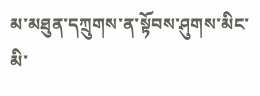མ་མཐུན་དཀྲུགས་ན་སྟོབས་ཤུགས་མིང་མི་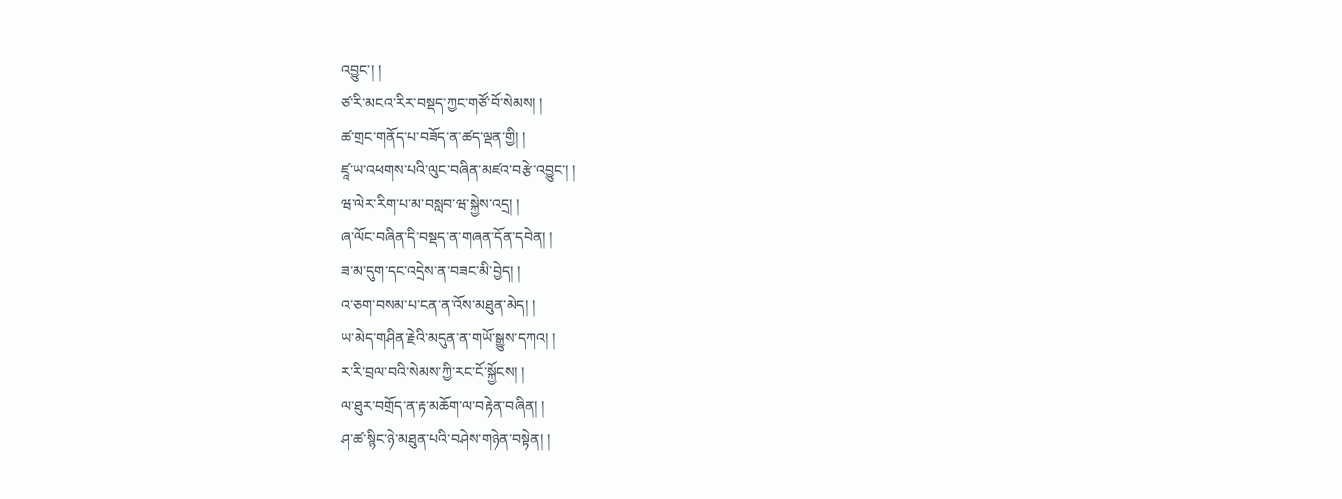འབྱུང་། །
ཙ་རི་མངའ་རིར་བསྡད་ཀྱང་གཙོ་བོ་སེམས། །
ཚ་གྲང་གནོད་པ་བཟོད་ན་ཚད་ལྡན་གྱི། །
ཛཱ་ཡ་འཕགས་པའི་ལུང་བཞིན་མཛའ་བརྩེ་འབྱུང་། །
ཝ་ལེར་རིག་པ་མ་བསླབ་ཝ་སྐྱེས་འདྲ། །
ཞ་ལོང་བཞིན་དི་བསྡད་ན་གཞན་དོན་དབེན། །
ཟ་མ་དུག་དང་འདྲེས་ན་བཟང་མི་བྱེད། །
འ་ཅག་བསམ་པ་ངན་ན་འོས་མཐུན་མེད། །
ཡ་མེད་གཤིན་རྗེའི་མདུན་ན་གཡོ་སྒྱུས་དཀའ། །
ར་རི་བྲལ་བའི་སེམས་ཀྱི་རང་ངོ་སྐྱོངས། །
ལ་ཐུར་བགྲོད་ན་རྟ་མཆོག་ལ་བརྟེན་བཞིན། །
ཤ་ཚ་སྙིང་ཉེ་མཐུན་པའི་བཤེས་གཉེན་བསྟེན། །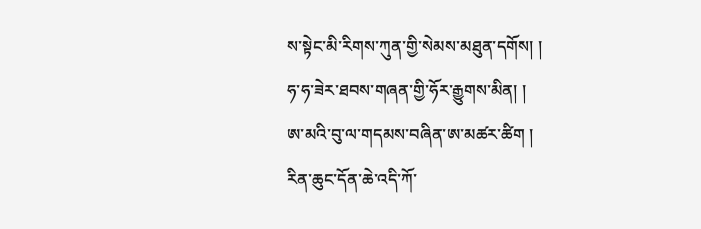ས་སྟེང་མི་རིགས་ཀུན་གྱི་སེམས་མཐུན་དགོས། །
ཧ་ཧ་ཟེར་ཐབས་གཞན་གྱི་ཧོར་རྒྱུགས་མིན། །
ཨ་མའི་བུ་ལ་གདམས་བཞིན་ཨ་མཚར་ཚིག །
རིན་ཆུང་དོན་ཆེ་འདི་ཀོ་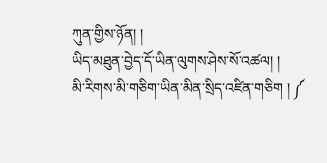ཀུན་གྱིས་ཉོན། །
ཡིད་མཐུན་བྱེད་དོ་ཡིན་ལུགས་ཤེས་སོ་འཚལ། །
མི་རིགས་མི་གཅིག་ཡིན་མིན་སྲིད་འཛིན་གཅིག ། ༼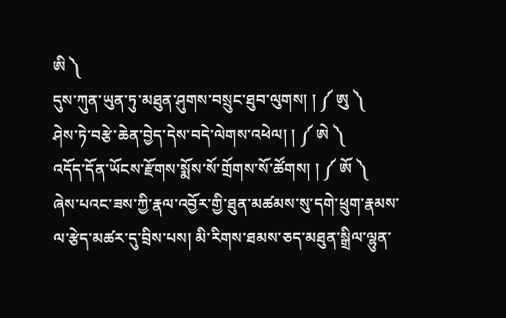ཨི ༽
དུས་ཀུན་ཡུན་ཏུ་མཐུན་ཤུགས་བསྲུང་ཐུབ་ལུགས། ། ༼ ཨུ ༽
ཤེས་ཏེ་བརྩེ་ཆེན་བྱེད་དེས་བདེ་ལེགས་འཕེལ། ། ༼ ཨེ ༽
འདོད་དོན་ཡོངས་རྫོགས་སྨོས་སོ་གྲོགས་སོ་ཚོགས། ། ༼ ཨོ ༽
ཞེས་པའང་ཟས་ཀྱི་རྣལ་འབྱོར་གྱི་ཐུན་མཚམས་སུ་དགེ་ཕྲུག་རྣམས་ལ་རྩེད་མཚར་དུ་བྲིས་པས། མི་རིགས་ཐམས་ཅད་མཐུན་སྒྲིལ་ལྷུན་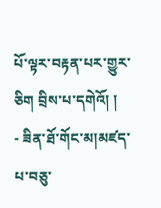པོ་ལྟར་བརྟན་པར་གྱུར་ཅིག བྲིས་པ་དགེའོ། །
- ཟིན་ཐོ་གོང་མ།མཛད་པ་བཅུ་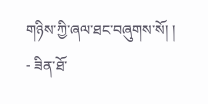གཉིས་ཀྱི་ཞལ་ཐང་བཞུགས་སོ། །
- ཟིན་ཐོ་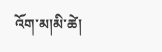འོག་མ།མི་ཚེ།